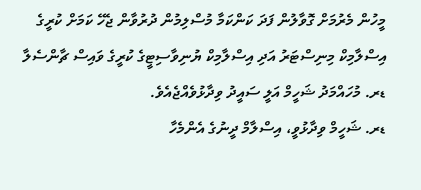މީހުން މެރުމަށް ގޮވާލުން ފަދަ ކަންކަމާ މުސްލިމުން ދުރުވާން ޖެހޭ ކަމަށް ކުރީގެ އިސްލާމިކް މިނިސްޓަރު އަދި އިސްލާމިކް ޔުނިވާސިޓީގެ ކުރީގެ ވައިސް ޗާންސެލާ ޑރ. މުހައްމަދު ޝަހީމް އަލީ ސައީދު ވިދާޅުވެއްޖެއެވެ.
ޑރ. ޝަހީމް ވިދާޅުވީ، އިސްލާމް ދީނުގެ އެންމެހާ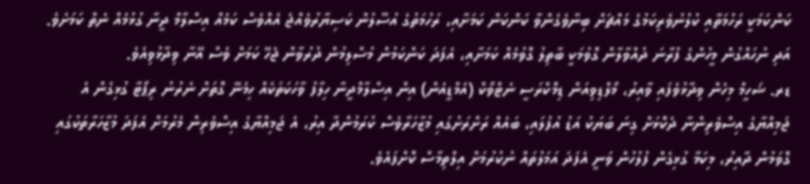ކަންކަމަކީ ރަހުމަތާއި ކުލުނުވެރިކަމުގެ މައްޗަށް ބިނާވެގެންވާ ކަންކަން ކަމަށާއި، ރަހުމަތުގެ އުސޫލުން ކަސިޔާރުވެއްޖެ އެއްވެސް ކަމެއް އިސްލާމް ދީނާ ގުޅުމެއް ނެތް ކަމަށެވެ. އަދި ނުހައްގުން މީހުންގެ ފުރާނަ ދުއްވާލާން ގޮވުމަކީ ބާތިލު ގޮވުމެއް ކަމަށާއި، އެފަދަ ކަންކަމުން މުސްލިމުން ދުރުވާން ޖެހޭ ކަމަށް ވެސް އޭނާ ވިދާޅުވިއެވެ.
ޑރ. ޝަހީމް މިހެން ވިދާޅުވެފައި ވާއިރު، މޯލްޑިވިއަން ޑިމޮކްރަސީ ނެޓްވޯކް (އެމްޑީއެން) އިން އިސްލާމްދީނާ ހިލާފު ވާހަކަތަކެއް ހިމެނޭ ގޮތަށް ނެރުނު ރިޕޯޓާ ގުޅިގެން އެ ޖަމިއްޔާގެ އިސްވެރިންނާ ދެކޮޅަށް ގިނަ ބަޔަކު އަޑު އުފުލައި، ބައެއް ރަށްރަށުގައި މުޒާހަރާވެސް ކުރަމުންދާ އިރު، އެ ޖަމިއްޔާގެ އިސްވެރިން މެރުމަށް އެފަދަ މުޒާހަރާތަކުގައި ގޮވަމުން ދާއިރު، މިކަމާ ގުޅިގެން ފުލުހުން ވަނީ އެފަދަ އަމަލުތައް ނުކުރުމަށް އިލްތިމާސް ކޮށްފައެވެ.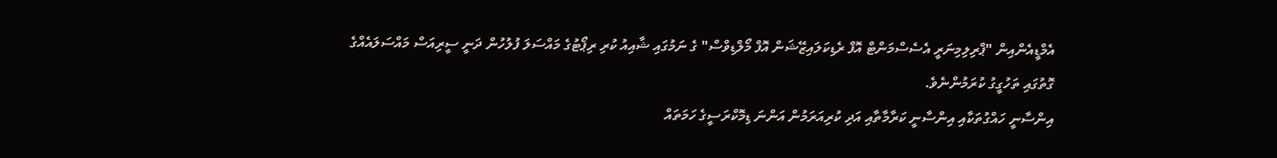އެމްޑީއެންއިން "ޕްރިލިމިނަރީ އެސެސްމަންޓް އޮފް ރެޑިކަލައިޒޭޝަން އޮފް މޯލްޑިވްސް" ގެ ނަމުގައި ޝާއިއު ކުރި ރިޕޯޓުގެ މައްސަލަ ފުލުހުން ދަނީ ސީރިއަސް މައްސަލައެއްގެ ގޮތުގައި ތަހުގީގު ކުރަމުންނެވެ.
އިންސާނީ ހައްގުތަކާއި އިންސާނީ ކަރާމާތާއި އަދި ކުރިއަރަމުން އަންނަ ޑިމޮކްރަސީގެ ހަމަތައް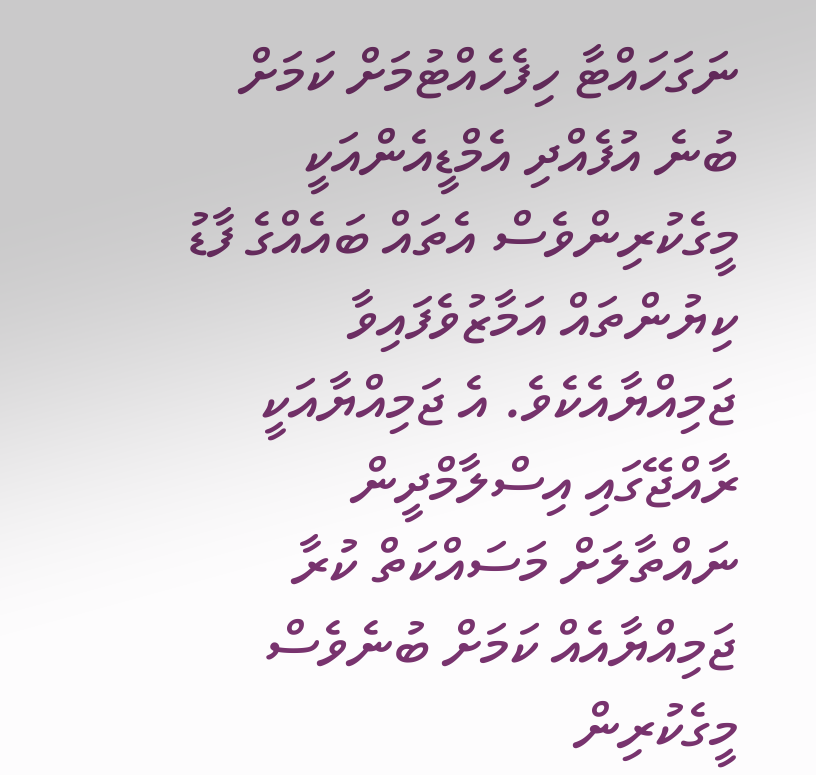ނަގަހައްޓާ ހިފެހެއްޓުމަށް ކަމަށް ބުނެ އުފެއްދި އެމްޑީއެންއަކީ މީގެކުރިންވެސް އެތައް ބައެއްގެ ފާޑު ކިޔުންތައް އަމާޒުވެފައިވާ ޖަމިއްޔާއެކެވެ. އެ ޖަމިއްޔާއަކީ ރާއްޖޭގައި އިސްލާމްދީން ނައްތާލަށް މަސައްކަތް ކުރާ ޖަމިއްޔާއެއް ކަމަށް ބުނެވެސް މީގެކުރިން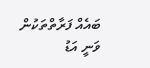ބައެއް ފަރާތްތަކުން ވަނީ އަޑު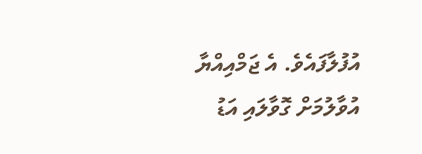އުފުލާފައެވެ. އެ ޖަމްއިއްޔާ އުވާލުމަށް ގޮވާލައި އަޑު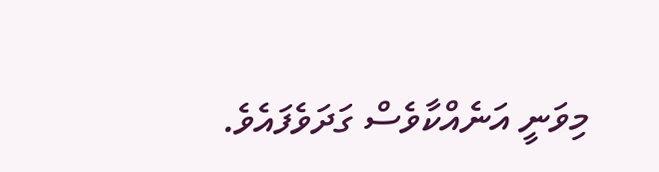މިވަނީ އަނެއްކާވެސް ގަދަވެފައެވެ.